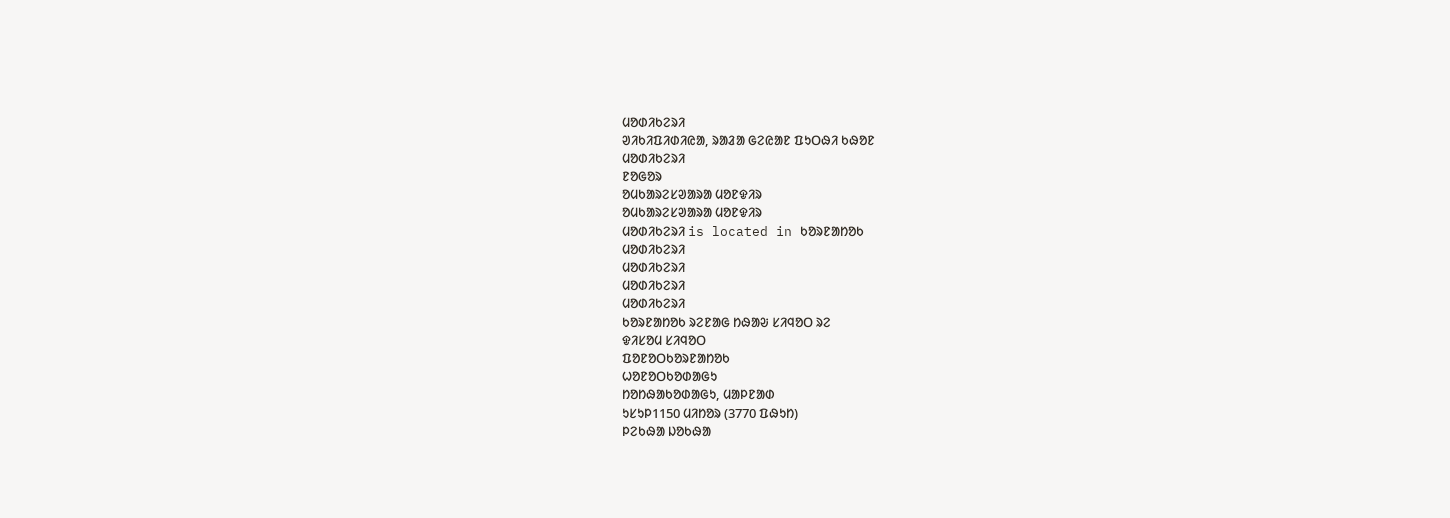ᱢᱚᱰᱤᱠᱮᱨᱤ
ᱣᱤᱠᱤᱯᱤᱰᱤᱭᱟ, ᱨᱟᱲᱟ ᱜᱮᱭᱟᱱ ᱯᱩᱛᱷᱤ ᱠᱷᱚᱱ
ᱢᱚᱰᱤᱠᱮᱨᱤ
ᱱᱚᱜᱚᱨ
ᱚᱢᱠᱟᱨᱮᱥᱣᱟᱨᱟ ᱢᱚᱱᱫᱤᱨ
ᱚᱢᱠᱟᱨᱮᱥᱣᱟᱨᱟ ᱢᱚᱱᱫᱤᱨ
ᱢᱚᱰᱤᱠᱮᱨᱤ is located in ᱠᱚᱨᱱᱟᱴᱚᱠ
ᱢᱚᱰᱤᱠᱮᱨᱤ
ᱢᱚᱰᱤᱠᱮᱨᱤ
ᱢᱚᱰᱤᱠᱮᱨᱤ
ᱢᱚᱰᱤᱠᱮᱨᱤ
ᱠᱚᱨᱱᱟᱴᱚᱠ ᱨᱮᱱᱟᱜ ᱴᱷᱟᱶ ᱥᱤᱧᱚᱛ ᱨᱮ
ᱫᱤᱥᱚᱢ ᱥᱤᱧᱚᱛ
ᱯᱚᱱᱚᱛᱠᱚᱨᱱᱟᱴᱚᱠ
ᱦᱚᱱᱚᱛᱠᱚᱰᱟᱜᱩ
ᱴᱚᱴᱷᱟᱠᱚᱰᱟᱜᱩ, ᱢᱟᱞᱱᱟᱰ
ᱩᱥᱩᱞ1150 ᱢᱤᱴᱚᱨ (3770 ᱯᱷᱩᱴ)
ᱞᱮᱠᱷᱟ ᱡᱚᱠᱷᱟ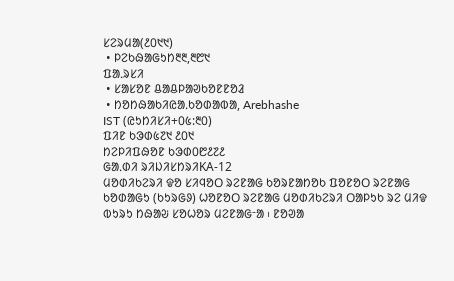ᱥᱮᱨᱢᱟ(᱒᱐᱑᱑)
 • ᱞᱮᱠᱷᱟᱜᱩᱴ᱓᱓,᱓᱘᱑
ᱯᱟᱹᱨᱥᱤ
 • ᱥᱟᱥᱚᱱ ᱪᱟᱪᱞᱟᱣᱠᱚᱱᱱᱚᱲ
 • ᱴᱚᱴᱷᱟᱠᱤᱭᱟᱹᱠᱚᱰᱟᱵᱟ, Arebhashe
IST (ᱭᱩᱴᱤᱥᱤ+᱐᱕:᱓᱐)
ᱯᱤᱱ ᱠᱳᱰ᱕᱗᱑ ᱒᱐᱑
ᱴᱮᱞᱤᱯᱷᱚᱱ ᱠᱳᱰ᱐᱘᱒᱗᱒
ᱜᱟᱹᱰᱤ ᱨᱤᱡᱤᱥᱴᱨᱤKA-12
ᱢᱚᱰᱤᱠᱮᱨᱤ ᱫᱚ ᱥᱤᱧᱚᱛ ᱨᱮᱱᱟᱜ ᱠᱚᱨᱱᱟᱴᱚᱠ ᱯᱚᱱᱚᱛ ᱨᱮᱱᱟᱜ ᱠᱚᱰᱟᱜᱩ (ᱠᱩᱨᱜᱽ) ᱦᱚᱱᱚᱛ ᱨᱮᱱᱟᱜ ᱢᱚᱰᱤᱠᱮᱨᱤ ᱛᱟᱞᱩᱠ ᱨᱮ ᱢᱤᱫ ᱵᱩᱨᱩ ᱴᱷᱟᱶ ᱥᱚᱦᱚᱨ ᱢᱮᱱᱟᱜᱼᱟ ᱾ ᱱᱚᱣᱟ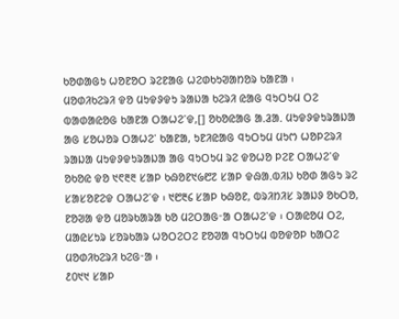ᱠᱚᱰᱟᱜᱩ ᱦᱚᱱᱚᱛ ᱨᱮᱱᱟᱜ ᱦᱮᱰᱠᱩᱣᱟᱴᱚᱨ ᱠᱟᱱᱟ ᱾
ᱢᱚᱰᱤᱠᱮᱨᱤ ᱫᱚ ᱢᱩᱫᱽᱫᱩ ᱨᱟᱡᱟ ᱠᱮᱨᱤ ᱭᱟᱜ ᱧᱩᱛᱩᱢ ᱛᱮ ᱵᱟᱰᱟᱭᱚᱜ ᱠᱟᱱᱟ ᱛᱟᱦᱮᱸᱫ,[] ᱚᱠᱚᱭᱟᱜ ᱟᱹᱲᱟᱹ ᱢᱩᱫᱽᱫᱩᱨᱟᱡᱟ ᱟᱜ ᱥᱚᱦᱚᱨ ᱛᱟᱦᱮᱸ ᱠᱟᱱᱟ, ᱩᱱᱤᱭᱟᱜ ᱧᱩᱛᱩᱢ ᱢᱩᱬ ᱦᱚᱞᱮᱨᱤ ᱨᱟᱡᱟ ᱢᱩᱫᱽᱫᱩᱨᱟᱡᱟ ᱟᱜ ᱧᱩᱛᱩᱢ ᱨᱮ ᱫᱚᱦᱚ ᱞᱮᱱ ᱛᱟᱦᱮᱸᱫ ᱚᱠᱚᱭ ᱫᱚ ᱑᱖᱓᱓ ᱥᱟᱞ ᱠᱷᱚᱱ᱑᱙᱘᱗ ᱥᱟᱞ ᱫᱷᱟᱹᱵᱤᱡ ᱠᱚᱰ ᱟᱜᱩ ᱨᱮ ᱥᱟᱥᱚᱱᱮᱫ ᱛᱟᱦᱮᱸᱫ ᱾ ᱑᱘᱓᱔ ᱥᱟᱞ ᱠᱷᱚᱱ, ᱵᱨᱤᱴᱤᱥ ᱨᱟᱡᱽ ᱚᱠᱛᱚ, ᱱᱚᱣᱟ ᱫᱚ ᱢᱚᱨᱠᱟᱨᱟ ᱠᱚ ᱢᱮᱛᱟᱜᱼᱟ ᱛᱟᱦᱮᱸᱫ ᱾ ᱛᱟᱭᱚᱢ ᱛᱮ, ᱢᱟᱭᱥᱩᱨ ᱥᱚᱨᱠᱟᱨ ᱦᱚᱛᱮᱛᱮ ᱱᱚᱣᱟ ᱧᱩᱛᱩᱢ ᱵᱚᱫᱚᱞ ᱠᱟᱛᱮ ᱢᱚᱰᱤᱠᱮᱨᱤ ᱠᱮᱜᱼᱟ ᱾
᱒᱐᱑᱑ ᱥᱟᱞ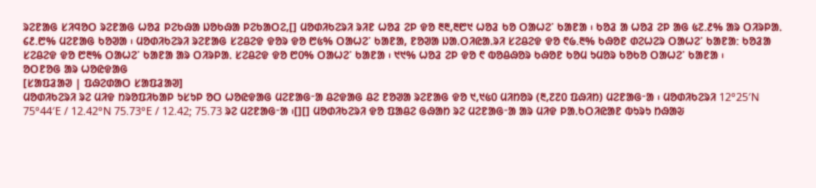ᱨᱮᱱᱟᱜ ᱥᱤᱧᱚᱛ ᱨᱮᱱᱟᱜ ᱦᱚᱲ ᱞᱮᱠᱷᱟ ᱡᱚᱠᱷᱟ ᱞᱮᱠᱟᱛᱮ,[] ᱢᱚᱰᱤᱠᱮᱨᱤ ᱨᱤᱱ ᱦᱚᱲ ᱮᱞ ᱫᱚ ᱓᱓,᱓᱘᱑ ᱦᱚᱲ ᱠᱚ ᱛᱟᱦᱮᱸ ᱠᱟᱱᱟ ᱾ ᱠᱚᱲ ᱟ ᱦᱚᱲ ᱮᱞ ᱟᱜ ᱕᱗.᱒% ᱟᱨ ᱛᱤᱨᱞᱟᱹ ᱔᱒.᱘% ᱢᱮᱱᱟᱜ ᱠᱚᱣᱟ ᱾ ᱢᱚᱰᱤᱠᱮᱨᱤ ᱨᱮᱱᱟᱜ ᱥᱮᱪᱮᱫ ᱫᱚᱨ ᱫᱚ ᱘᱕% ᱛᱟᱦᱮᱸ ᱠᱟᱱᱟ, ᱱᱚᱣᱟ ᱡᱟᱹᱛᱤᱭᱟᱹᱨᱤ ᱥᱮᱪᱮᱫ ᱫᱚ ᱖᱙.᱓% ᱠᱷᱚᱱ ᱰᱮᱦᱮᱨ ᱛᱟᱦᱮᱸ ᱠᱟᱱᱟ: ᱠᱚᱲᱟ ᱥᱮᱪᱮᱫ ᱫᱚ ᱘᱓% ᱛᱟᱦᱮᱸ ᱠᱟᱱᱟ ᱟᱨ ᱛᱤᱨᱞᱟᱹ ᱥᱮᱪᱮᱫ ᱫᱚ ᱘᱐% ᱛᱟᱦᱮᱸ ᱠᱟᱱᱟ ᱾ ᱑᱑% ᱦᱚᱲ ᱮᱞ ᱫᱚ ᱖ ᱵᱚᱪᱷᱚᱨ ᱠᱷᱚᱱ ᱠᱚᱢ ᱩᱢᱚᱨ ᱠᱚᱠᱚ ᱛᱟᱦᱮᱸ ᱠᱟᱱᱟ ᱾
ᱚᱛᱱᱚᱜ ᱟᱨ ᱦᱚᱭᱫᱟᱜ
[ᱥᱟᱯᱲᱟᱣ | ᱯᱷᱮᱰᱟᱛ ᱥᱟᱯᱲᱟᱣ]
ᱢᱚᱰᱤᱠᱮᱨᱤ ᱨᱮ ᱢᱤᱫ ᱴᱨᱚᱯᱤᱠᱟᱞ ᱩᱥᱩᱞ ᱚᱛ ᱦᱚᱭᱫᱟᱜ ᱢᱮᱱᱟᱜᱼᱟ ᱪᱮᱫᱟᱜ ᱪᱮ ᱱᱚᱣᱟ ᱨᱮᱱᱟᱜ ᱫᱚ ᱑,᱑᱕᱐ ᱢᱤᱴᱚᱨ (᱓,᱗᱗᱐ ᱯᱷᱤᱴ) ᱢᱮᱱᱟᱜᱼᱟ ᱾ ᱢᱚᱰᱤᱠᱮᱨᱤ 12°25′N 75°44′E / 12.42°N 75.73°E / 12.42; 75.73 ᱨᱮ ᱢᱮᱱᱟᱜᱼᱟ ᱾[][] ᱢᱚᱰᱤᱠᱮᱨᱤ ᱫᱚ ᱯᱟᱪᱮ ᱜᱷᱟᱴ ᱨᱮ ᱢᱮᱱᱟᱜᱼᱟ ᱟᱨ ᱢᱤᱫ ᱞᱟᱹᱠᱛᱤᱭᱟᱱ ᱵᱩᱨᱩ ᱴᱷᱟᱶ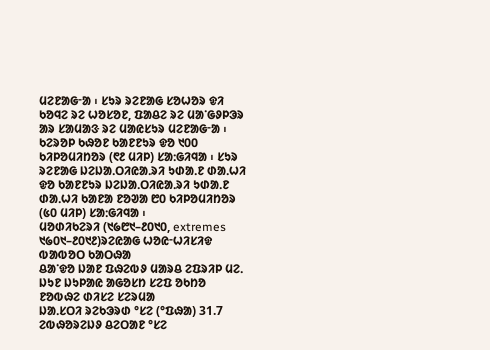ᱢᱮᱱᱟᱜᱼᱟ ᱾ ᱥᱩᱨ ᱨᱮᱱᱟᱜ ᱥᱚᱦᱚᱨ ᱫᱤ ᱠᱚᱧᱮ ᱨᱮ ᱦᱚᱥᱚᱱ, ᱯᱟᱪᱮ ᱨᱮ ᱢᱟᱸᱜᱽᱞᱳᱨ ᱟᱨ ᱥᱟᱢᱟᱝ ᱨᱮ ᱢᱟᱭᱥᱩᱨ ᱢᱮᱱᱟᱜᱼᱟ ᱾ ᱠᱮᱨᱚᱞ ᱠᱷᱚᱱ ᱠᱟᱱᱱᱩᱨ ᱫᱚ ᱑᱐᱐ ᱠᱤᱞᱚᱢᱤᱴᱚᱨ (᱖᱒ ᱢᱤᱞ) ᱥᱟᱺᱜᱤᱧᱟ ᱾ ᱥᱩᱨ ᱨᱮᱱᱟᱜ ᱡᱮᱡᱟᱹᱛᱤᱭᱟᱹᱨᱤ ᱩᱰᱟᱹᱱ ᱰᱟᱹᱦᱤ ᱫᱚ ᱠᱟᱱᱱᱩᱨ ᱡᱮᱡᱟᱹᱛᱤᱭᱟᱹᱨᱤ ᱩᱰᱟᱹᱱ ᱰᱟᱹᱦᱤ ᱠᱟᱱᱟ ᱱᱚᱣᱟ ᱘᱐ ᱠᱤᱞᱚᱢᱤᱴᱚᱨ (᱕᱐ ᱢᱤᱞ) ᱥᱟᱺᱜᱤᱧᱟ ᱾
ᱢᱚᱰᱤᱠᱮᱨᱤ (᱑᱙᱘᱑–᱒᱐᱑᱐, extremes ᱑᱙᱐᱑–᱒᱐᱑᱒)ᱨᱮᱭᱟᱜ ᱦᱚᱭᱼᱦᱤᱥᱤᱫ ᱵᱟᱵᱚᱛ ᱠᱟᱛᱷᱟ
ᱪᱟᱸᱫᱚ ᱡᱟᱱ ᱯᱷᱮᱵᱽ ᱢᱟᱨᱪ ᱮᱯᱨᱤᱞ ᱢᱮᱹ ᱡᱩᱱ ᱡᱩᱞᱟᱭ ᱟᱜᱚᱥᱴ ᱥᱮᱯ ᱚᱠᱴᱚ ᱱᱚᱵᱷᱮ ᱰᱤᱥᱮ ᱥᱮᱨᱢᱟ
ᱡᱟᱹᱥᱛᱤ ᱨᱮᱠᱳᱨᱰ °ᱥᱮ (°ᱯᱷᱟ) 31.7
ᱮᱵᱷᱚᱨᱮᱡᱽ ᱪᱮᱛᱟᱱ °ᱥᱮ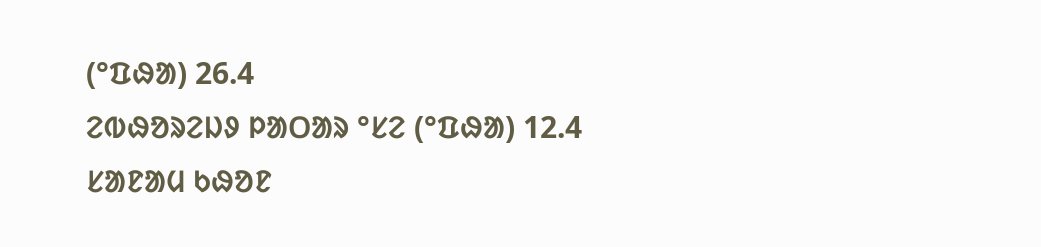(°ᱯᱷᱟ) 26.4
ᱮᱵᱷᱚᱨᱮᱡᱽ ᱞᱟᱛᱟᱨ °ᱥᱮ (°ᱯᱷᱟ) 12.4
ᱥᱟᱱᱟᱢ ᱠᱷᱚᱱ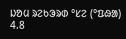ᱡᱚᱢ ᱨᱮᱠᱳᱨᱰ °ᱥᱮ (°ᱯᱷᱟ) 4.8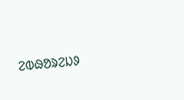ᱮᱵᱷᱚᱨᱮᱡᱽ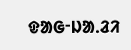ᱫᱟᱜᱼᱡᱟᱹᱲᱤ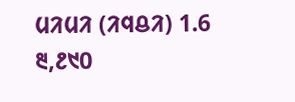ᱢᱤᱢᱤ (ᱤᱧᱪᱤ) 1.6
᱓,᱒᱑᱐